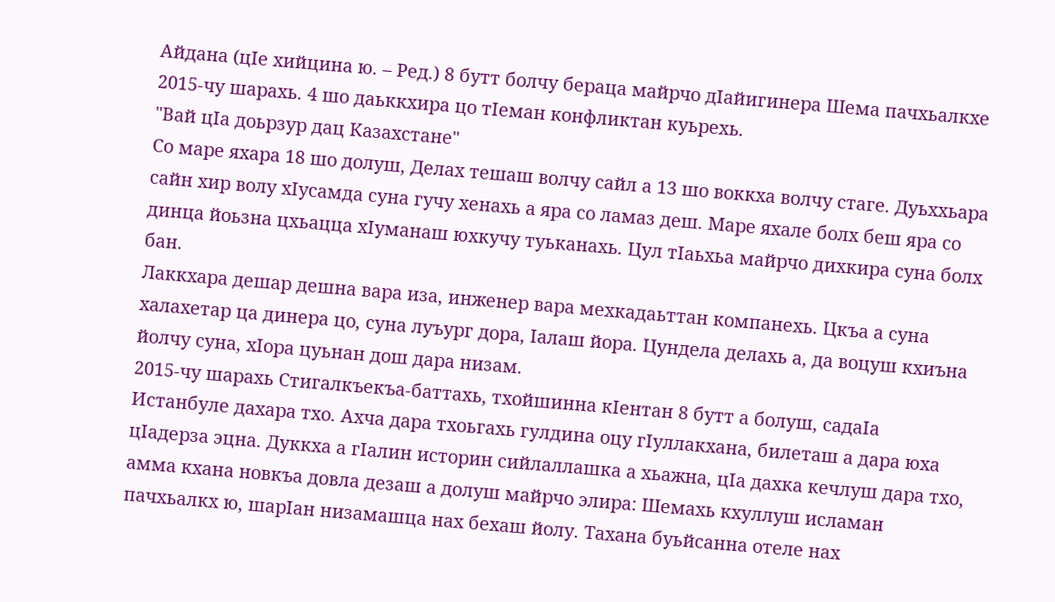Айдана (цIе хийцина ю. – Ред.) 8 бутт болчу бераца майрчо дIайигинера Шема пачхьалкхе 2015-чу шарахь. 4 шо даьккхира цо тIеман конфликтан куьрехь.
"Вай цIа доьрзур дац Казахстане"
Со маре яхара 18 шо долуш, Делах тешаш волчу сайл а 13 шо воккха волчу стаге. Дуьххьара сайн хир волу хIусамда суна гучу хенахь а яра со ламаз деш. Маре яхале болх беш яра со динца йоьзна цхьацца хIуманаш юхкучу туьканахь. Цул тIаьхьа майрчо дихкира суна болх бан.
Лаккхара дешар дешна вара иза, инженер вара мехкадаьттан компанехь. Цкъа а суна халахетар ца динера цо, суна луъург дора, Iалаш йора. Цундела делахь а, да воцуш кхиъна йолчу суна, хIора цуьнан дош дара низам.
2015-чу шарахь Стигалкъекъа-баттахь, тхойшинна кIентан 8 бутт а болуш, садаIа Истанбуле дахара тхо. Ахча дара тхоьгахь гулдина оцу гIуллакхана, билеташ а дара юха цIадерза эцна. Дуккха а гӀалин историн сийлаллашка а хьажна, цIа дахка кечлуш дара тхо, амма кхана новкъа довла дезаш а долуш майрчо элира: Шемахь кхуллуш исламан пачхьалкх ю, шарIан низамашца нах бехаш йолу. Тахана буьйсанна отеле нах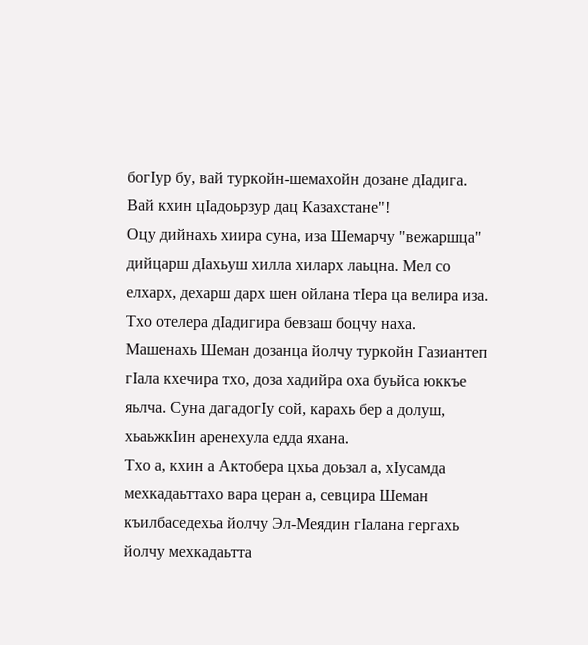богIур бу, вай туркойн-шемахойн дозане дIадига. Вай кхин цIадоьрзур дац Казахстане"!
Оцу дийнахь хиира суна, иза Шемарчу "вежаршца" дийцарш дIахьуш хилла хиларх лаьцна. Мел со елхарх, дехарш дарх шен ойлана тIера ца велира иза.
Тхо отелера дIадигира бевзаш боцчу наха. Машенахь Шеман дозанца йолчу туркойн Газиантеп гIала кхечира тхо, доза хадийра оха буьйса юккъе яьлча. Суна дагадогIу сой, карахь бер а долуш, хьаьжкIин аренехула едда яхана.
Тхо а, кхин а Актобера цхьа доьзал а, хIусамда мехкадаьттахо вара церан а, севцира Шеман къилбаседехьа йолчу Эл-Меядин гIалана гергахь йолчу мехкадаьтта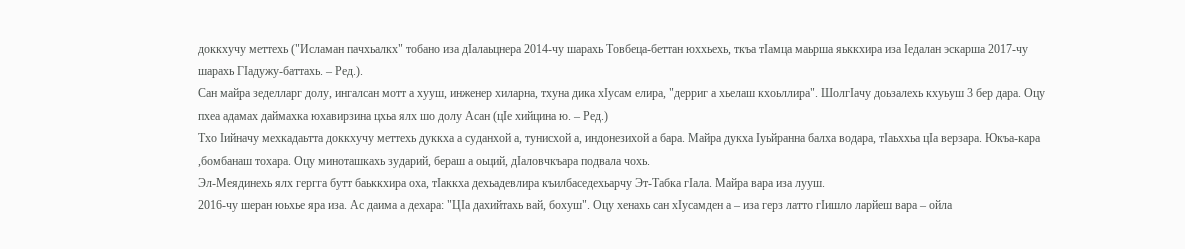доккхучу меттехь ("Исламан пачхьалкх" тобано иза дIалаьцнера 2014-чу шарахь Товбеца-беттан юххьехь, ткъа тIамца маьрша яьккхира иза Iедалан эскарша 2017-чу шарахь ГIадужу-баттахь. – Ред.).
Сан майра зеделларг долу, ингалсан мотт а хууш, инженер хиларна, тхуна дика хIусам елира, "дерриг а хьелаш кхоьллира". ШолгIачу доьзалехь кхуьуш 3 бер дара. Оцу пхеа адамах даймахка юхавирзина цхьа ялх шо долу Асан (цIе хийцина ю. – Ред.)
Тхо Iийначу мехкадаьтта доккхучу меттехь дуккха а суданхой а, тунисхой а, индонезихой а бара. Майра дукха Iуьйранна балха водара, тIаьххьа цIа верзара. Юкъа-кара ,бомбанаш тохара. Оцу миноташкахь зударий, бераш а оьций, дIаловчкъара подвала чохь.
Эл-Меядинехь ялх гергга бутт баьккхира оха, тIаккха дехьадевлира къилбаседехьарчу Эт-Табка гIала. Майра вара иза лууш.
2016-чу шеран юьхье яра иза. Ас даима а дехара: "ЦIа дахийтахь вай, бохуш". Оцу хенахь сан хIусамден а – иза герз латто гIишло ларйеш вара – ойла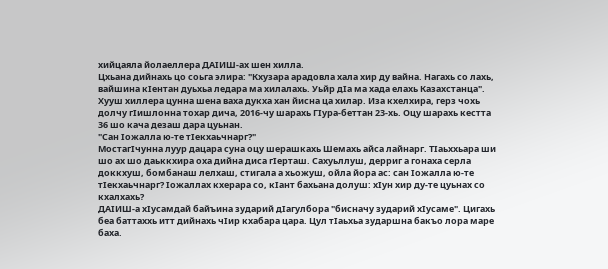хийцаяла йолаеллера ДАIИШ-ах шен хилла.
Цхьана дийнахь цо соьга элира: "Кхузара арадовла хала хир ду вайна. Нагахь со лахь, вайшина кIентан дуьхьа ледара ма хилалахь. Уьйр дIа ма хада елахь Казахстанца".
Хууш хиллера цунна шена ваха дукха хан йисна ца хилар. Иза кхелхира, герз чохь долчу гIишлонна тохар дича, 2016-чу шарахь ГIура-беттан 23-хь. Оцу шарахь кестта 36 шо кача дезаш дара цуьнан.
"Сан Iожалла ю-те тIекхаьчнарг?"
МостагIчунна луур дацара суна оцу шерашкахь Шемахь айса лайнарг. ТIаьххьара ши шо ах шо даьккхира оха дийна диса гIерташ. Сахуьллуш, дерриг а гонаха серла доккхуш, бомбанаш лелхаш, стигала а хьожуш, ойла йора ас: сан Iожалла ю-те тIекхаьчнарг? Iожаллах кхерара со, кIант бахьана долуш: хIун хир ду-те цуьнах со кхалхахь?
ДАIИШ-а хIусамдай байъина зударий дIагулбора "бисначу зударий хIусаме". Цигахь беа баттаххь итт дийнахь чIир кхабара цара. Цул тIаьхьа зударшна бакъо лора маре баха.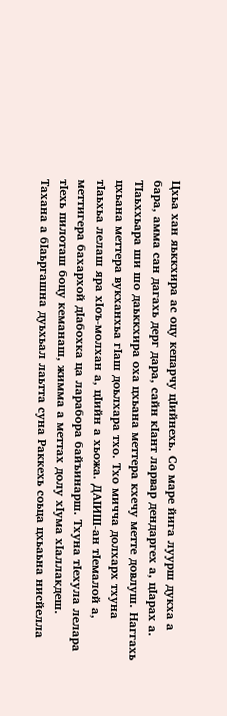Цхьа хан яьккхира ас оцу кепарчу цIийнехь. Со маре йига луурш дукха а бара, амма сан дагахь дерг дара, сайн кIант ларвар дендаргех а, цIарах а.
ТIаьххьара ши шо даьккхира оха цхьана меттера кхечу метте довлуш. Наггахь цхьана меттера вукханхьа гIаш доьлхара тхо. Тхо мичча долхарх тхуна тIаьхьа лелаш яра хIоъ-молхан а, цIийн а хьожа. ДАIИШ-ан тIемалой а, меттигера бахархой дIабохка ца ларабора байъинарш. Тхуна тIехула лелара тIехь пилоташ боцу кеманаш, жимма а меттах долу хIума хIаллакдеш.
Тахана а бIаьргашна дуьхьал лаьтта суна Раккехь соьца цхьаьна нисйелла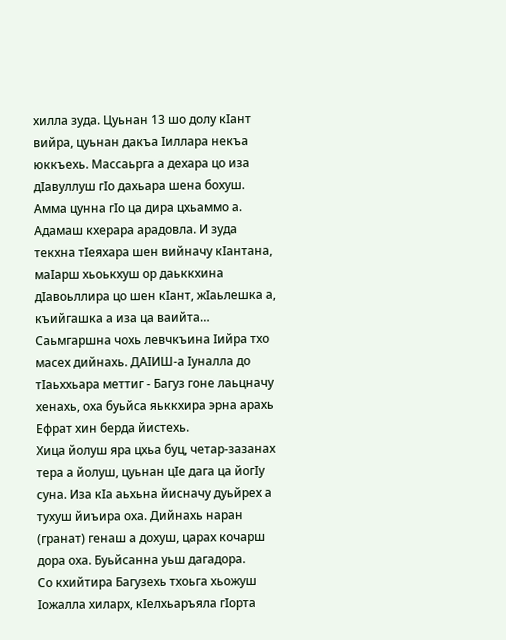хилла зуда. Цуьнан 13 шо долу кIант вийра, цуьнан дакъа Iиллара некъа юккъехь. Массаьрга а дехара цо иза дIавуллуш гIо дахьара шена бохуш. Амма цунна гIо ца дира цхьаммо а. Адамаш кхерара арадовла. И зуда текхна тIеяхара шен вийначу кIантана, маIарш хьоькхуш ор даьккхина дIавоьллира цо шен кIант, жIаьлешка а, къийгашка а иза ца ваийта…
Саьмгаршна чохь левчкъина Iийра тхо масех дийнахь. ДАIИШ-а Iуналла до тIаьххьара меттиг - Багуз гоне лаьцначу хенахь, оха буьйса яьккхира эрна арахь Ефрат хин берда йистехь.
Хица йолуш яра цхьа буц, четар-зазанах тера а йолуш, цуьнан цIе дага ца йогIу суна. Иза кIа аьхьна йисначу дуьйрех а тухуш йиъира оха. Дийнахь наран (гранат) генаш а дохуш, царах кочарш дора оха. Буьйсанна уьш дагадора.
Со кхийтира Багузехь тхоьга хьожуш Iожалла хиларх, кIелхьаръяла гIорта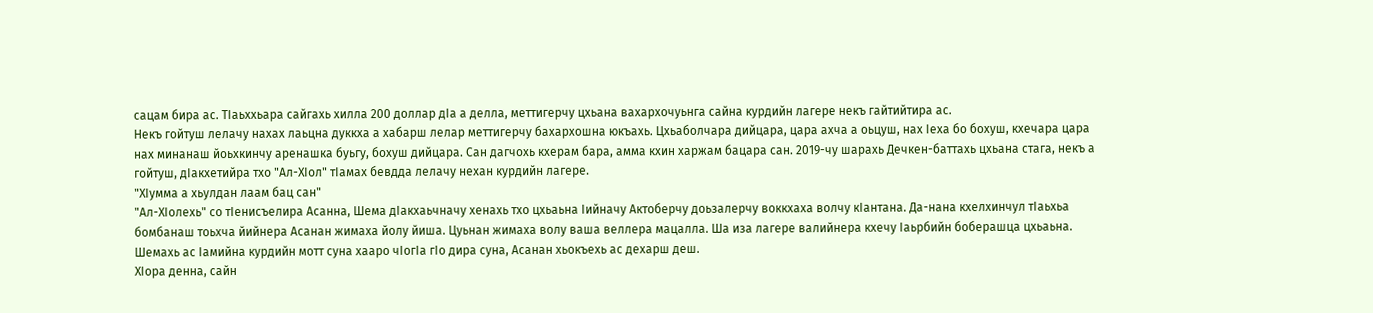сацам бира ас. ТIаьххьара сайгахь хилла 200 доллар дIа а делла, меттигерчу цхьана вахархочуьнга сайна курдийн лагере некъ гайтийтира ас.
Некъ гойтуш лелачу нахах лаьцна дуккха а хабарш лелар меттигерчу бахархошна юкъахь. Цхьаболчара дийцара, цара ахча а оьцуш, нах Iеха бо бохуш, кхечара цара нах минанаш йоьхкинчу аренашка буьгу, бохуш дийцара. Сан дагчохь кхерам бара, амма кхин харжам бацара сан. 2019-чу шарахь Дечкен-баттахь цхьана стага, некъ а гойтуш, дIакхетийра тхо "Ал-ХIол" тIамах бевдда лелачу нехан курдийн лагере.
"ХIумма а хьулдан лаам бац сан"
"Ал-ХIолехь" со тIенисъелира Асанна, Шема дIакхаьчначу хенахь тхо цхьаьна Iийначу Актоберчу доьзалерчу воккхаха волчу кIантана. Да-нана кхелхинчул тIаьхьа бомбанаш тоьхча йийнера Асанан жимаха йолу йиша. Цуьнан жимаха волу ваша веллера мацалла. Ша иза лагере валийнера кхечу Iаьрбийн боберашца цхьаьна.
Шемахь ас Iамийна курдийн мотт суна хааро чIогIа гIо дира суна, Асанан хьокъехь ас дехарш деш.
ХIора денна, сайн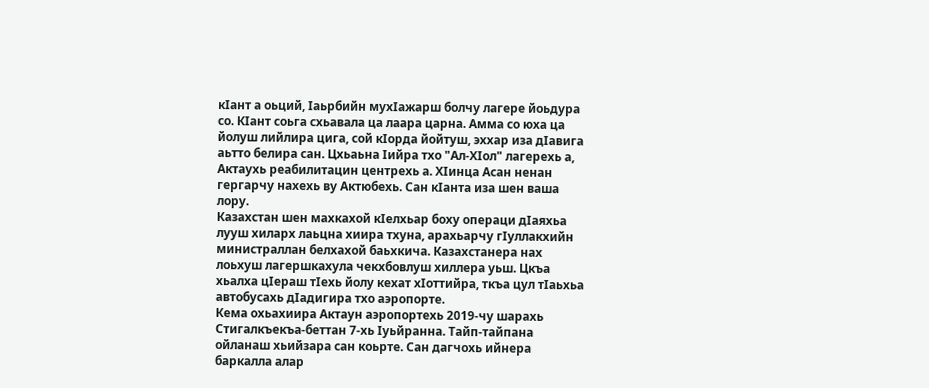кIант а оьций, Iаьрбийн мухIажарш болчу лагере йоьдура со. КIант соьга схьавала ца лаара царна. Амма со юха ца йолуш лийлира цига, сой кIорда йойтуш, эххар иза дIавига аьтто белира сан. Цхьаьна Iийра тхо "Ал-ХIол" лагерехь а, Актаухь реабилитацин центрехь а. ХIинца Асан ненан гергарчу нахехь ву Актюбехь. Сан кIанта иза шен ваша лору.
Казахстан шен махкахой кIелхьар боху операци дIаяхьа лууш хиларх лаьцна хиира тхуна, арахьарчу гIуллакхийн министраллан белхахой баьхкича. Казахстанера нах лоьхуш лагершкахула чекхбовлуш хиллера уьш. Цкъа хьалха цIераш тIехь йолу кехат хIоттийра, ткъа цул тIаьхьа автобусахь дIадигира тхо аэропорте.
Кема охьахиира Актаун аэропортехь 2019-чу шарахь Стигалкъекъа-беттан 7-хь Iуьйранна. Тайп-тайпана ойланаш хьийзара сан коьрте. Сан дагчохь ийнера баркалла алар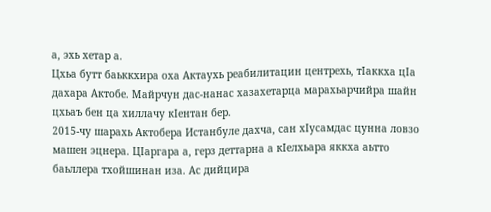а, эхь хетар а.
Цхьа бутт баьккхира оха Актаухь реабилитацин центрехь, тIаккха цIа дахара Актобе. Майрчун дас-нанас хазахетарца марахьарчийра шайн цхьаъ бен ца хиллачу кIентан бер.
2015-чу шарахь Актобера Истанбуле дахча, сан хIусамдас цунна ловзо машен эцнера. ЦIаргара а, герз деттарна а кIелхьара яккха аьтто баьллера тхойшинан иза. Ас дийцира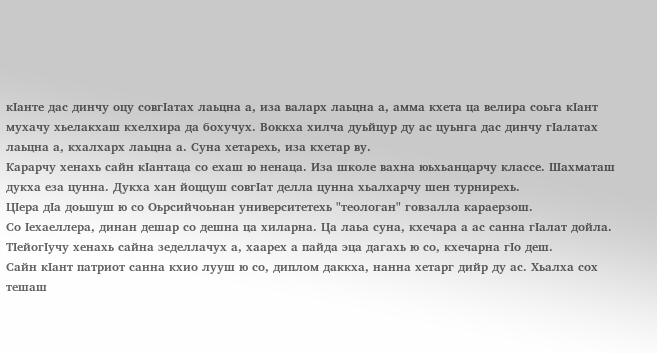кIанте дас динчу оцу совгIатах лаьцна а, иза валарх лаьцна а, амма кхета ца велира соьга кIант мухачу хьелакхаш кхелхира да бохучух. Воккха хилча дуьйцур ду ас цуьнга дас динчу гIалатах лаьцна а, кхалхарх лаьцна а. Суна хетарехь, иза кхетар ву.
Карарчу хенахь сайн кIантаца со ехаш ю ненаца. Иза школе вахна юьхьанцарчу классе. Шахматаш дукха еза цунна. Дукха хан йоццуш совгIат делла цунна хьалхарчу шен турнирехь.
ЦIера дIа доьшуш ю со Оьрсийчоьнан университетехь "теологан" говзалла караерзош.
Со Iехаеллера, динан дешар со дешна ца хиларна. Ца лаьа суна, кхечара а ас санна гIалат дойла. ТIейогIучу хенахь сайна зеделлачух а, хаарех а пайда эца дагахь ю со, кхечарна гIо деш.
Сайн кIант патриот санна кхио лууш ю со, диплом даккха, нанна хетарг дийр ду ас. Хьалха сох тешаш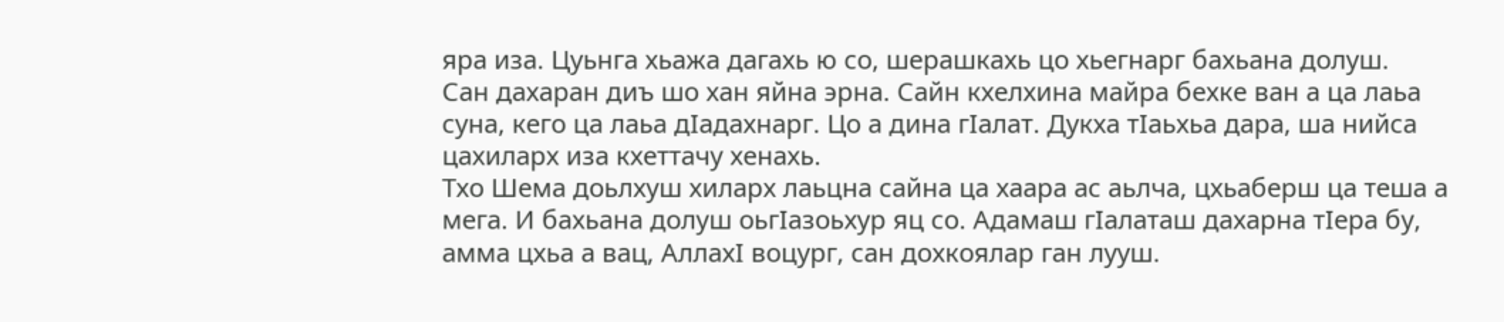яра иза. Цуьнга хьажа дагахь ю со, шерашкахь цо хьегнарг бахьана долуш.
Сан дахаран диъ шо хан яйна эрна. Сайн кхелхина майра бехке ван а ца лаьа суна, кего ца лаьа дIадахнарг. Цо а дина гIалат. Дукха тIаьхьа дара, ша нийса цахиларх иза кхеттачу хенахь.
Тхо Шема доьлхуш хиларх лаьцна сайна ца хаара ас аьлча, цхьаберш ца теша а мега. И бахьана долуш оьгIазоьхур яц со. Адамаш гIалаташ дахарна тIера бу, амма цхьа а вац, АллахI воцург, сан дохкоялар ган лууш.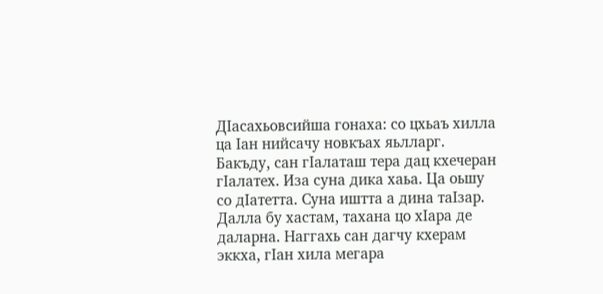ДIасахьовсийша гонаха: со цхьаъ хилла ца Iан нийсачу новкъах яьлларг. Бакъду, сан гIалаташ тера дац кхечеран гIалатех. Иза суна дика хаьа. Ца оьшу со дIатетта. Суна иштта а дина таIзар.
Далла бу хастам, тахана цо хIара де даларна. Наггахь сан дагчу кхерам эккха, гIан хила мегара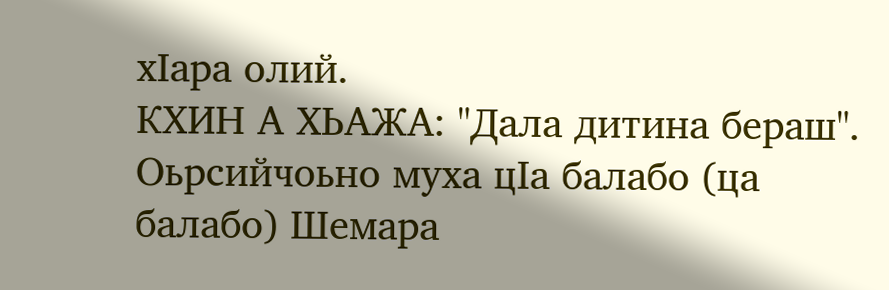хIара олий.
КХИН А ХЬАЖА: "Дала дитина бераш". Оьрсийчоьно муха цIа балабо (ца балабо) Шемара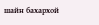шайн бахархой